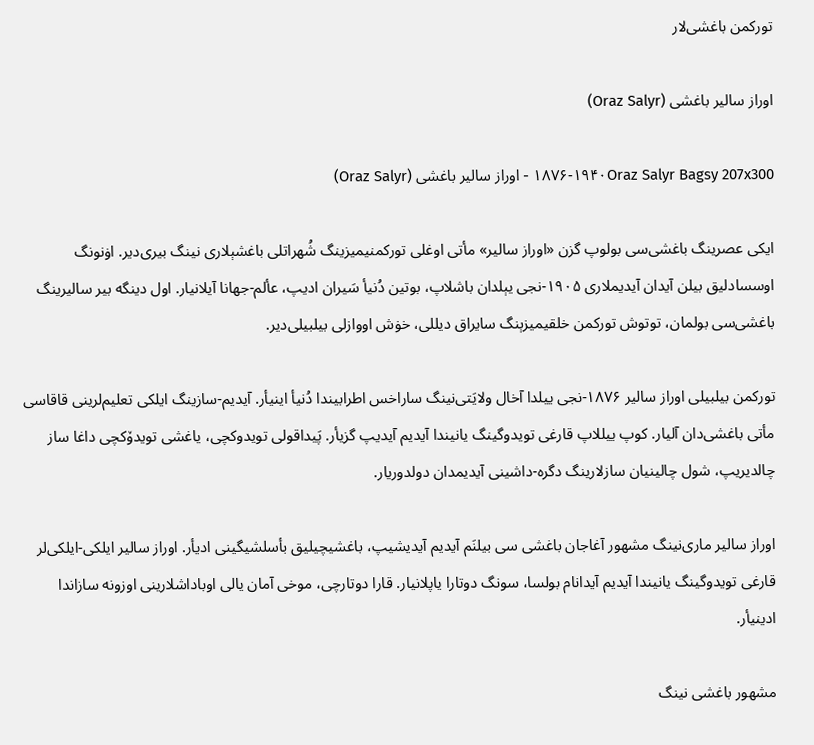تورکمن باغشی‌لار

اوراز سالیر باغشی (Oraz Salyr)

۱۸۷۶-۱۹۴۰Oraz Salyr Bagsy 207x300 - اوراز سالیر باغشی (Oraz Salyr)

ایکی عصرینگ باغشی‌سی بولوپ گز‌ن «اوراز سالیر» مأتی اوغلی تورکمنیمیزینگ شُهراتلی باغشېلاری نینگ بیری‌دیر. اۏنونگ اوسسادلیق بیلن آیدان آیدیملاری ۱۹۰۵-نجی یېلدان باشلاپ، بوتین دُنیأ سَیران ادیپ، عألم-جهانا آیلانیار. اول دینگه بیر سالیرینگ باغشی‌سی بولمان، توتوش تورکمن خلقیمیزېنگ سایراق دیللی، خۏش اووازلی بیلبیلی‌دیر.

تورکمن بیلبیلی اوراز سالیر ۱۸۷۶-نجی ییلدا آخال ولایَتی‌نینگ ساراخس اطرابیندا دُنیأ اینیأر. آیدیم-سازینگ ایلکی تعلیم‌لرینی قاقاسی مأتی باغشی‌دان آلیار. کوپ ییللاپ قارغی تویدوگینگ یانیندا آیدیم آیدیپ گزیأر. پَیداقولی تویدوکچی، یاغشی تویدۆکچی داغا ساز چالدیریپ، شول چالینیان سازلارینگ دگره-داشینی آیدیمدان دولدوریار.

اوراز سالیر ماری‌نینگ مشهور آغاجان باغشی سی بیلنَم آیدیم آیدیشیپ، باغشیچیلیق بأسلشیگینی ادیأر. اوراز سالیر ایلکی-ایلکی‌لر قارغی تویدوگینگ یانیندا آیدیم آیدانام بولسا، سونگ دوتارا یاپلانیار. قارا دوتارچی، موخی آمان یالی اوباداشلارینی اوزونه سازاندا ادینیأر.

مشهور باغشی نینگ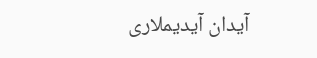آیدان آیدیملاری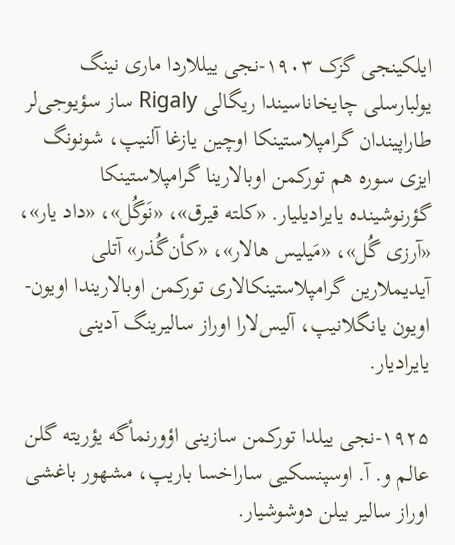ایلکینجی گزک ۱۹۰۳-نجی ییللاردا ماری نینگ یولبارسلی چایخاناسیندا ریگالی Rigaly ساز سؤیوجی‌لر طاراپیندان گرامپلاستینکا اوچین یازغا آلنیپ، شونونگ ایزی سوره هم تورکمن اوبالارینا گرامپلاستینکا گؤرنوشینده یایرادیلیار. «کلته قیرق»، «نَوگُل»، «داد یار»، «آرزی گُل»، «مَیلیس هالار»، «کأن‌گُذر» آتلی آیدیملارین گرامپلاستینکالاری تورکمن اوبالاریندا اویون-اویون یانگلانیپ، آلیس‌لارا اوراز سالیرینگ آدینی یایرادیار.

۱۹۲۵-نجی ییلدا تورکمن سازینی اؤورنمأگه یؤریته گلن عالم و. آ. اوسپنسکیی ساراخسا باریپ، مشهور باغشی اوراز سالیر بیلن دوشوشیار.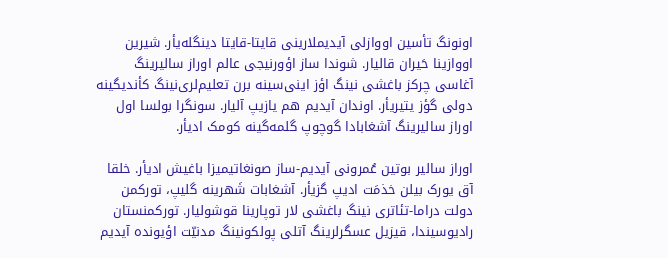اونونگ تأسین اووازلی آیدیملارینی قایتا-قایتا دینگله‌یأر. شیرین اووازینا حَیران قالیار. شوندا ساز اؤورنیجی عالم اوراز سالیرینگ آغاسی چرکز باغشی نینگ اؤز اینی‌سینه بر‌ن تعلیم‌لری‌نینگ کأندیگینه دولی گؤز یتیریأر. اوندان آیدیم هم یازیپ آلیار. سونگرا بولسا اول اوراز سالیرینگ آشغابادا گوچوپ گلمه‌گینه کومک ادیأر.

اوراز سالیر بوتین عُمرونی آیدیم-ساز صونغاتیمیزا باغیش ادیأر. خلقا آق یورک بیلن خذمَت ادیپ گزیأر. آشغابات شَهرینه گلیپ، تورکمن دولت دراما-تئاتری نینگ باغشی لار توپارینا قوشولیار. تورکمنستان رادیوسیندا، قیزیل عسگرلرینگ آتلی پولکونینگ مد‌نیّت اؤیونده آیدیم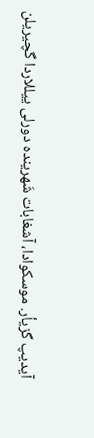آیدیپ گزیأر. موسکوادا، آشغابات شَهرینده دورلی ییللاردا گچیریلن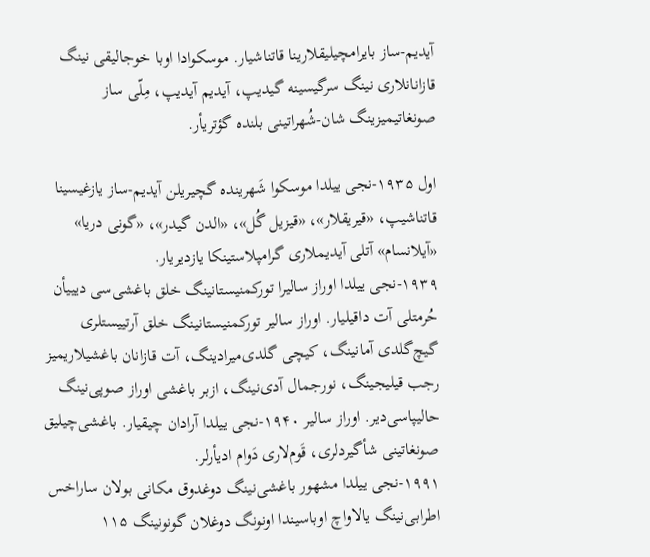آیدیم-ساز بایرامچیلیقلارینا قاتناشیار. موسکوادا اوبا خوجالیقی نینگ قازانانلاری نینگ سرگیسینه گیدیپ، آیدیم آیدیپ، مِلّی ساز صونغاتیمیزینگ شان-شُهراتینی بلنده گؤتریأر.

اول ۱۹۳۵-نجی ییلدا موسکوا شَهرینده گچیریلن آیدیم-ساز یازغیسینا قاتناشیپ، «قیریقلار»، «قیزیل گُل»، «الدن گیدر»، «گونی دریا» «آیلانسام» آتلی آیدیملاری گرامپلاستینکا یازدیریار.
۱۹۳۹-نجی ییلدا اوراز سالیرا تورکمنیستانینگ خلق باغشی‌سی دیییأن حُرمتلی آت داقیلیار. اوراز سالیر تورکمنیستانینگ خلق آرتییستلری گیچ‌گلدی آمانینگ، کیچی گلدی‌میرادینگ، آت قازانان باغشیلاریمیز رجب قیلیجینگ، نورجمال آدی‌نینگ، ازبر باغشی اوراز صوپی‌نینگ حالیپاسی‌دیر. اوراز سالیر ۱۹۴۰-نجی ییلدا آرادان چیقیار. باغشی‌چیلیق صونغاتینی شأگیردلری، قَوم‌لاری دَوام ادیأرلر.
۱۹۹۱-نجی ییلدا مشهور باغشی‌نینگ دوغدوق مکانی بولان ساراخس اطرابی‌نینگ یالاواچ اوباسیندا اونونگ دوغلان گونونینگ ۱۱۵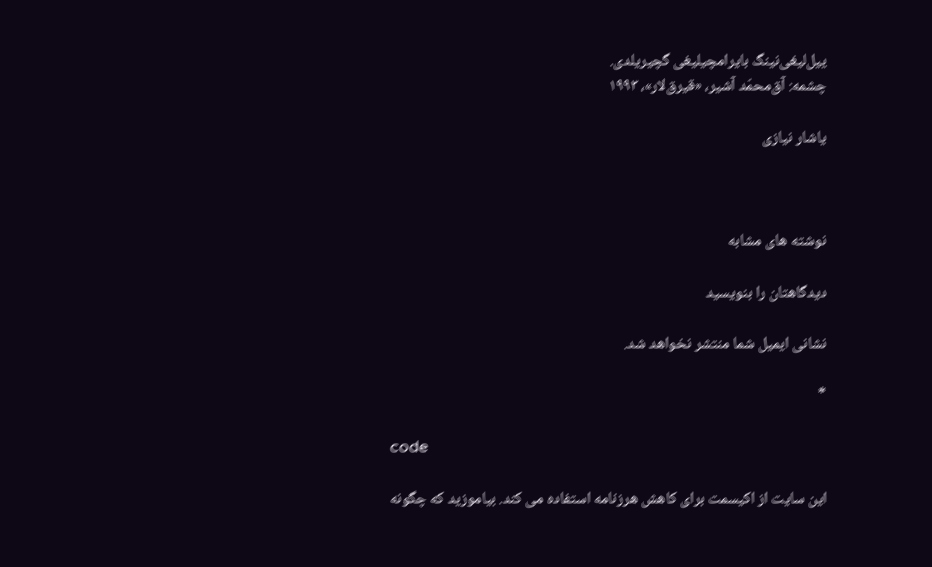ییل‌لیغی‌نینگ بایرامچیلیغی گچیریلدی.
چشمه: آق‌محمّد آشیر، «قیرق‌لار»، ۱۹۹۳

یاشار نیازی



نوشته های مشابه

دیدگاهتان را بنویسید

نشانی ایمیل شما منتشر نخواهد شد.

*

code

این سایت از اکیسمت برای کاهش هرزنامه استفاده می کند. بیاموزید که چگونه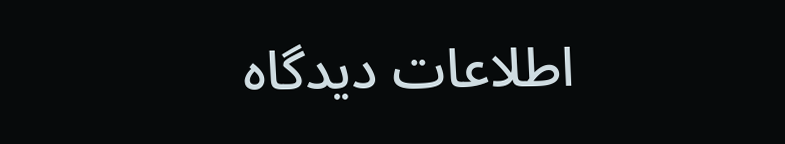اطلاعات دیدگاه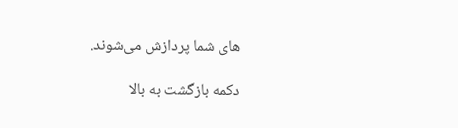های شما پردازش می‌شوند.

دکمه بازگشت به بالا